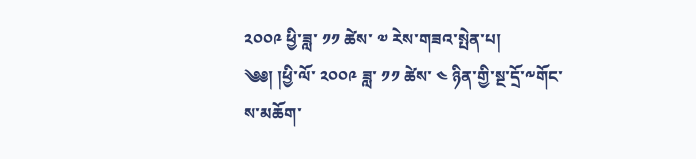༢༠༠༩ ཕྱི་ཟླ་ ༡༡ ཚེས་ ༧ རེས་གཟའ་སྤེན་པ།
༄༅། །ཕྱི་ལོ་ ༢༠༠༩ ཟླ་ ༡༡ ཚེས་ ༤ ཉིན་གྱི་སྔ་དྲོ་༸གོང་ས་མཆོག་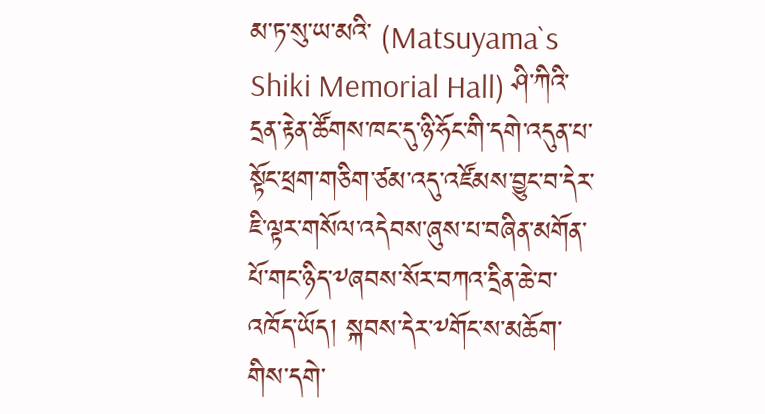མ་ཏ་སུ་ཡ་མའི་ (Matsuyama`s Shiki Memorial Hall) ཤི་ཀིའི་དྲན་རྟེན་ཚོགས་ཁང་དུ་ཉི་ཧོང་གི་དགེ་འདུན་པ་སྟོང་ཕྲག་གཅིག་ཙམ་འདུ་འཛོམས་བྱུང་བ་དེར་ཇི་ལྟར་གསོལ་འདེབས་ཞུས་པ་བཞིན་མགོན་པོ་གང་ཉིད་༸ཞབས་སོར་བཀའ་དྲིན་ཆེ་བ་འཁོད་ཡོད། སྐབས་དེར་༸གོང་ས་མཆོག་གིས་དགེ་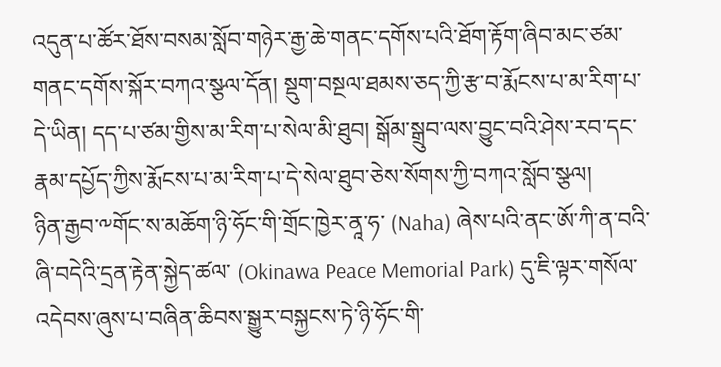འདུན་པ་ཚོར་ཐོས་བསམ་སློབ་གཉེར་རྒྱ་ཆེ་གནང་དགོས་པའི་ཐོག་རྟོག་ཞིབ་མང་ཙམ་གནང་དགོས་སྐོར་བཀའ་སྩལ་དོན། སྡུག་བསྔལ་ཐམས་ཅད་ཀྱི་རྩ་བ་རྨོངས་པ་མ་རིག་པ་དེ་ཡིན། དད་པ་ཙམ་གྱིས་མ་རིག་པ་སེལ་མི་ཐུབ། སྒོམ་སྒྲུབ་ལས་བྱུང་བའི་ཤེས་རབ་དང་རྣམ་དཔྱོད་ཀྱིས་རྨོངས་པ་མ་རིག་པ་དེ་སེལ་ཐུབ་ཅེས་སོགས་ཀྱི་བཀའ་སློབ་སྩལ།
ཉིན་རྒྱབ་༸གོང་ས་མཆོག་ཉི་ཧོང་གི་གྲོང་ཁྱེར་ནཱ་ཧ་ (Naha) ཞེས་པའི་ནང་ཨོ་ཀི་ན་བའི་ཞི་བདེའི་དྲན་རྟེན་སྐྱེད་ཚལ་ (Okinawa Peace Memorial Park) དུ་ཇི་ལྟར་གསོལ་འདེབས་ཞུས་པ་བཞིན་ཆིབས་སྒྱུར་བསྐྱངས་ཏེ་ཉི་ཧོང་གི་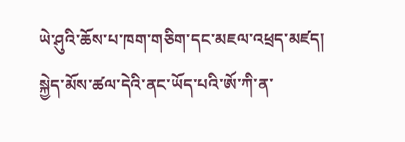ཡེ་ཤུའི་ཆོས་པ་ཁག་གཅིག་དང་མཇལ་འཕྲད་མཛད། སྐྱེད་མོས་ཚལ་དེའི་ནང་ཡོད་པའི་ཨོ་ཀི་ན་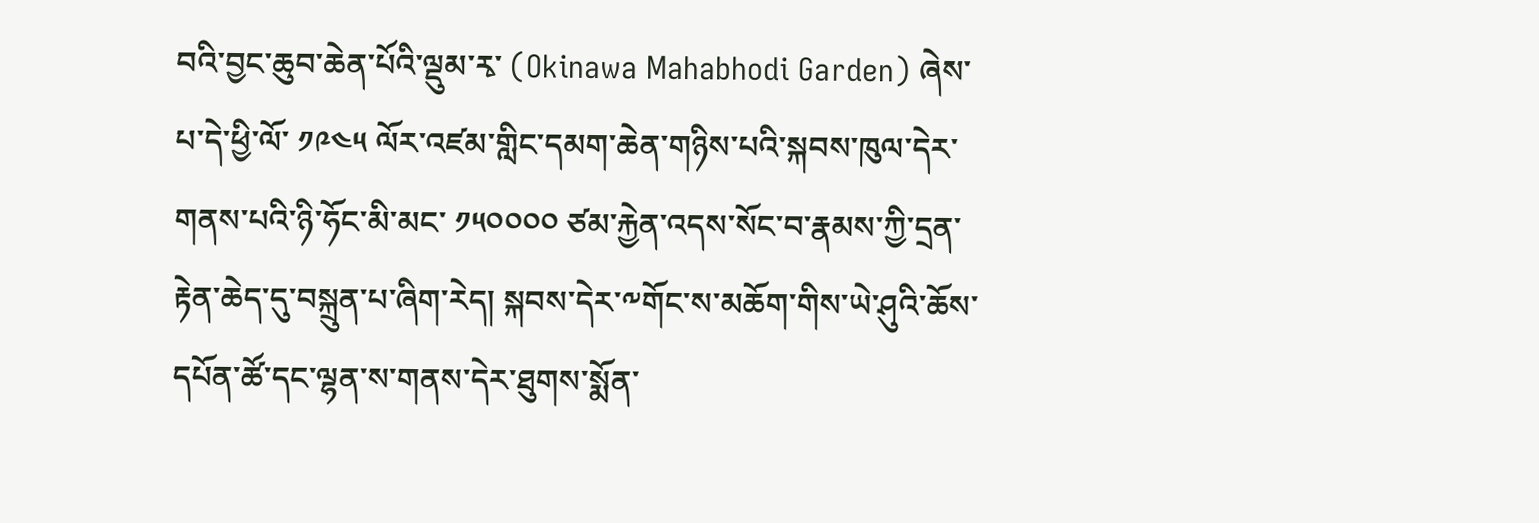བའི་བྱང་ཆུབ་ཆེན་པོའི་ལྡུམ་རྭ་ (Okinawa Mahabhodi Garden) ཞེས་པ་དེ་ཕྱི་ལོ་ ༡༩༤༥ ལོར་འཛམ་གླིང་དམག་ཆེན་གཉིས་པའི་སྐབས་ཁུལ་དེར་གནས་པའི་ཉི་ཧོང་མི་མང་ ༡༥༠༠༠༠ ཙམ་རྐྱེན་འདས་སོང་བ་རྣམས་ཀྱི་དྲན་རྟེན་ཆེད་དུ་བསྐྲུན་པ་ཞིག་རེད། སྐབས་དེར་༸གོང་ས་མཆོག་གིས་ཡེ་ཤུའི་ཆོས་དཔོན་ཚོ་དང་ལྷན་ས་གནས་དེར་ཐུགས་སྨོན་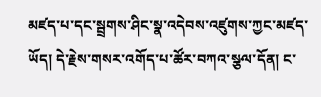མཛད་པ་དང་སྦྲགས་ཤིང་སྣ་འདེབས་འཛུགས་ཀྱང་མཛད་ཡོད། དེ་རྗེས་གསར་འགོད་པ་ཚོར་བཀའ་སྩལ་དོན། ང་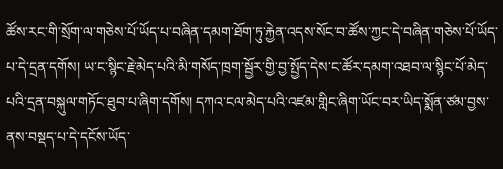ཚོས་རང་གི་སྲོག་ལ་གཅེས་པོ་ཡོད་པ་བཞིན་དམག་ཐོག་ཏུ་རྐྱེན་འདས་སོང་བ་ཚོས་ཀྱང་དེ་བཞིན་གཅེས་པོ་ཡོད་པ་དེ་དྲན་དགོས། ཡ་ང་སྙིང་རྗེ་མེད་པའི་མི་གསོད་ཁྲག་སྦྱོར་གྱི་བྱ་སྤྱོད་དེས་ང་ཚོར་དམག་འཐབ་ལ་སྙིང་པོ་མེད་པའི་དྲན་བསྐུལ་གཏོང་ཐུབ་པ་ཞིག་དགོས། དཀའ་ངལ་མེད་པའི་འཛམ་གླིང་ཞིག་ཡོང་བར་ཡིད་སྨོན་ཙམ་བྱས་ནས་བསྡད་པ་དེ་དངོས་ཡོད་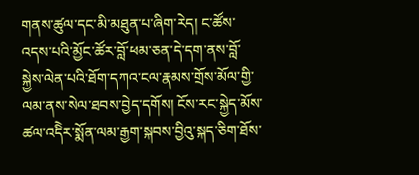གནས་ཚུལ་དང་མི་མཐུན་པ་ཞིག་རེད། ང་ཚོས་འདས་པའི་མྱོང་ཚོར་བློ་ཕམ་ཅན་དེ་དག་ནས་བློ་སྐྱེས་ལེན་པའི་ཐོག་དཀའ་ངལ་རྣམས་གྲོས་མོལ་གྱི་ལམ་ནས་སེལ་ཐབས་བྱེད་དགོས། ངོས་རང་སྐྱེད་མོས་ཚལ་འདིེར་སྨོན་ལམ་རྒྱག་སྐབས་བྱིའུ་སྐད་ཅིག་ཐོས་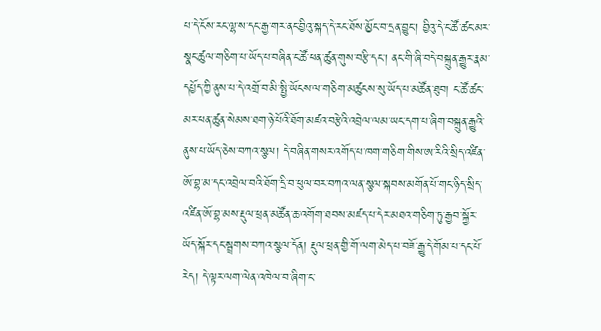པ་དེ་ངོས་རང་ལྷ་ས་དང་རྒྱ་གར་ནང་བྱིའུ་སྐད་དེ་རང་ཐོས་མྱོང་བ་དྲན་བྱུང་། བྱིའུ་དེ་ང་ཚོ་ཚང་མར་སྣང་ཚུལ་གཅིག་པ་ཡོད་པ་བཞིན་ང་ཚོ་ཕན་ཚུན་གུས་བརྩི་དང་། ནང་གི་ཞི་བདེ་བསྐྲུན་རྒྱུར་རྣམ་དཔྱོད་ཀྱི་ནུས་པ་དེ་འགྲོ་བ་མི་སྤྱི་ཡོངས་ལ་གཅིག་མཚུངས་སུ་ཡོད་པ་མཚོན་ཐུབ། ང་ཚོ་ཚང་མར་ཕན་ཚུན་སེམས་ཐག་ཉེ་པོའི་ཐོག་མཛའ་བརྩེའི་འབྲེལ་ལམ་ཡང་དག་པ་ཞིག་བསྐྲུན་རྒྱུའི་ནུས་པ་ཡོད་ཅེས་བཀའ་སྩལ། དེ་བཞིན་གསར་འགོད་པ་ཁག་གཅིག་གིས་ཨ་རིའི་སྲིད་འཛིན་ཨོ་བྷ་མ་དང་འབྲེལ་བའི་ཐོག་དྲི་བ་ཕུལ་བར་བཀའ་ལན་སྩལ་སྐབས་མགོན་པོ་གང་ཉིད་སྲིད་འཛིན་ཨོ་བྷ་མས་རྡུལ་ཕྲན་མཚོན་ཆ་འགོག་ཐབས་མཛད་པ་དེར་མཐའ་གཅིག་ཏུ་རྒྱབ་སྐྱོར་ཡོད་སྐོར་དང་སྦྲགས་བཀའ་སྩལ་དོན། རྡུལ་ཕྲན་གྱི་གོ་ལག་མེད་པ་བཟོ་རྒྱུ་དེ་གོམ་པ་དང་པོ་རེད། དེ་ལྟར་ལག་ལེན་འཁེལ་བ་ཞིག་ང་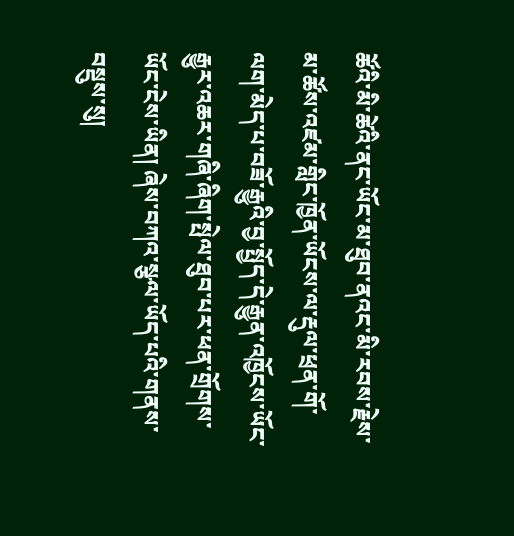ཚོའི་མི་ཚེའི་ནང་ཡོང་མ་ཐུབ་ནའང་མི་རབས་རྗེས་མ་ཚོས་འཛམ་གླིང་ཁྱོན་ཡོངས་ལ་རྡུལ་ཕྲན་གོ་ལག་མེད་པ་བཟོ་རྒྱུའི་བྱ་སྤྱོད་དེ་རྒྱུན་འཁྱོངས་ཡོང་རྒྱུར་འཆར་གཞི་ཞིག་སྤེལ་ཐུབ་པར་ཕན་གྲོགས་ཡོང་ངེས་ཡིན། ཞེས་བཀའ་སྩལ་ཡོད་པའི་གནས་བསྡུས་སུ།